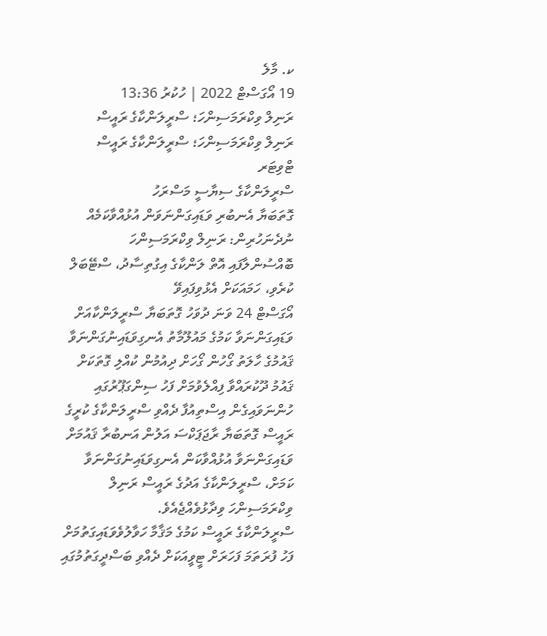ކ. މާލެ
19 އޯގަސްޓް 2022 | ހުކުރު 13:36
ރަނިލް ވިކްރަމަސިންހަ؛ ސްރީލަންކާގެ ރައީސް
ރަނިލް ވިކްރަމަސިންހަ؛ ސްރީލަންކާގެ ރައީސް
ޓްވިޓަރ
ސްރީލަންކާގެ ސިޔާސީ މަސްރަހު
ގޮތަބަޔާ އެނބުރި ވަޑައިގަންނަވަން އުޅުއްވާކަމެއް ނުދެނަހުރިން: ރަނިލް ވިކްރަމަސިންހަ
ބޮއްސުންލާފައި އޮތް ލަންކާގެ އިގުތިސާދު، ސްޓޭބަލް ކުރެވި، ހަމައަކަށް އެޅުވިފައިވޭ
އޯގަސްޓް 24 ވަނަ ދުވަހު ގޮތަބަޔާ ސްރީލަންކާއަށް ވަޑައިގަންނަވާ ކަމުގެ މައުލޫމާތު އެނގިވަޑައިނުގަންނަވާ
ޤައުމުގެ ހާލަތު ގޯހުން ގޯހަށް ދިއުމުން ކުއްލި ގޮތަކަށް ޤައުމު ދޫކުރައްވާ ފިއްލެވުމަށް ފަހު ސިންގަޕޫރުގައި ހުންނަވައިގެން އިސްތިއުފާ ދެއްވި ސްރީލަންކާގެ ކުރީގެ ރައީސް ގޮތަބަޔާ ރާޖަޕަކްސަ އަލުން އަނބުރާ ޤައުމަށް ވަޑައިގަންނަވާ އުޅުއްވާކަން އެނގިވަޑައިނުގަންނަވާ ކަމަށް، ސްރީލަންކާގެ އަދުގެ ރައީސް ރަނިލް ވިކްރަމަސިންހަ ވިދާޅުވެއްޖެއެވެ.
ސްރީލަންކާގެ ރައީސް ކަމުގެ މަޤާމާ ހަވާލުވެވަޑައިގަތުމަށް ފަހު ފުރަތަމަ ފަހަރަށް ޓީވީއަކަށް ދެއްވި ބަސްދީގަތުމުގައި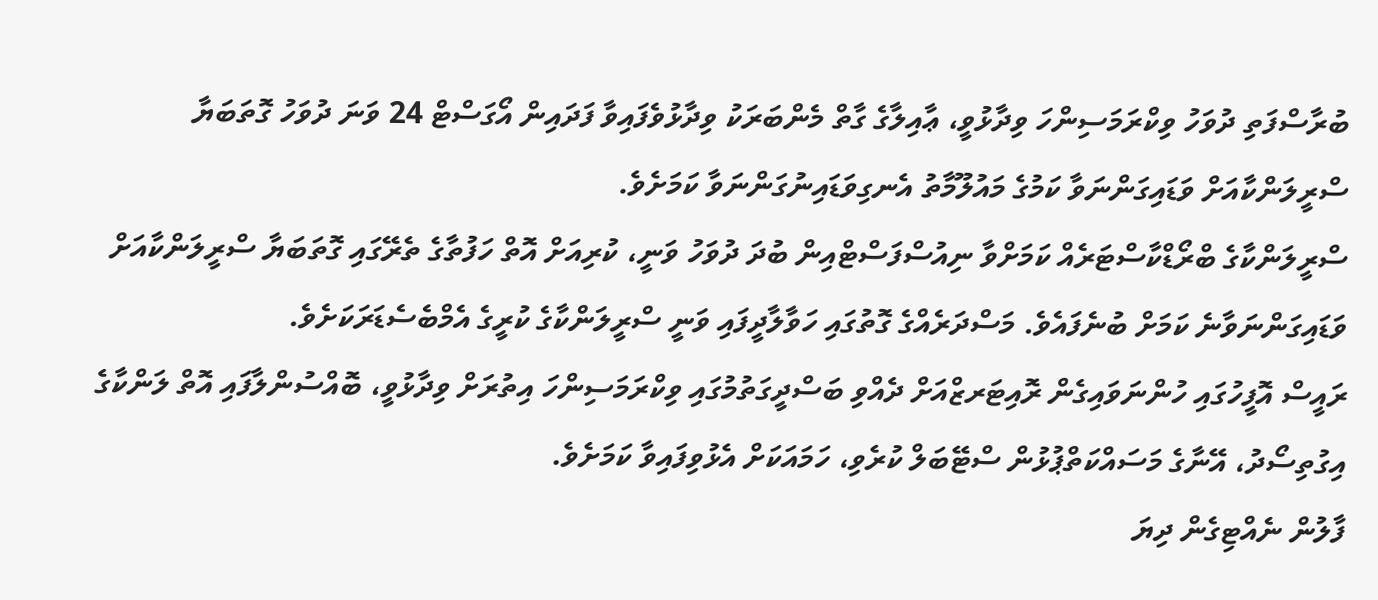ބުރާސްފަތި ދުވަހު ވިކްރަމަސިންހަ ވިދާޅުވީ، ޢާއިލާގެ ގާތް މެންބަރަކު ވިދާޅުވެފައިވާ ފަދައިން އޯގަސްޓް 24 ވަނަ ދުވަހު ގޮތަބަޔާ ސްރީލަންކާއަށް ވަޑައިގަންނަވާ ކަމުގެ މައުލޫމާތު އެނގިވަޑައިނުގަންނަވާ ކަމަށެވެ.
ސްރީލަންކާގެ ބްރޯޑްކާސްޓަރެއް ކަމަށްވާ ނިއުސްފަސްޓްއިން ބުދަ ދުވަހު ވަނީ، ކުރިއަށް އޮތް ހަފުތާގެ ތެރޭގައި ގޮތަބަޔާ ސްރީލަންކާއަށް ވަޑައިގަންނަވާނެ ކަމަށް ބުނެފައެވެ. މަސްދަރެއްގެ ގޮތުގައި ހަވާލާދީފައި ވަނީ ސްރީލަންކާގެ ކުރީގެ އެމްބެސެޑަރަކަށެވެ.
ރައީސް އޮފީހުގައި ހުންނަވައިގެން ރޮއިޓަރޒްއަށް ދެއްވި ބަސްދީގަތުމުގައި ވިކްރަމަސިންހަ އިތުރަށް ވިދާޅުވީ، ބޮއްސުންލާފައި އޮތް ލަންކާގެ އިގުތިސޯދު، އޭނާގެ މަސައްކަތްޕުޅުން ސްޓޭބަލް ކުރެވި، ހަމައަކަށް އެޅުވިފައިވާ ކަމަށެވެ.
ފާލުން ނެއްޓިގެން ދިޔަ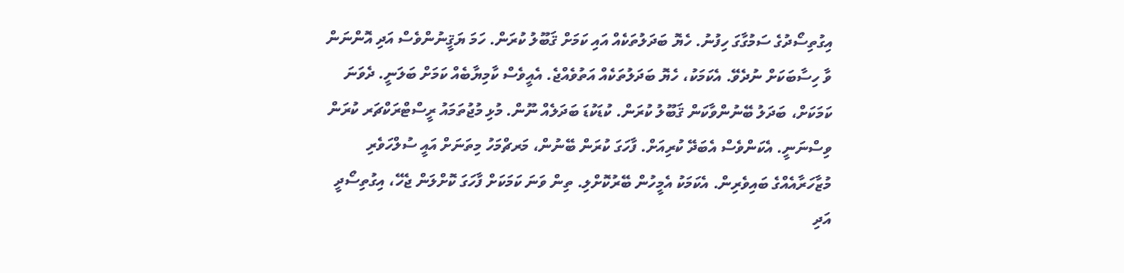އިގުތިސޯދުގެ ސަމުގާގަ ހިފުނު. ހެޔޮ ބަދަލުތަކެއް އައި ކަމަށް ޤަބޫލު ކުރަން. ހަމަ ޔަޤީނުންވެސް އަދި އޮންނަން ވާ ހިސާބަކަށް ނުދެވޭ. އެކަމަކު، ހެޔޮ ބަދަލުތަކެއް އަތުވެއްޖެ. އެއީވެސް ކާމިޔާބެއް ކަމަށް ބަލަނީ. ދެވަނަ ކަމަކަށް، ބަދަލު ބޭނުންވާކަން ޤަބޫލު ކުރަން. ކުޑަކުޑަ ބަދަލެއް ނޫން. މުޅި މުޖުތަމައު ރީސްޓްރަކްޗަރ ކުރަން ވިސްނަނީ. އެކަންވެސް އެބަދޭ ކުރިއަށް. ފާހަގަ ކުރަން ބޭނުން، މަރޗްމަހު މިތަނަށް އައީ ސުލްހަވެރި މުޒާހަރާއެއްގެ ބައިވެރިން. އެކަމަކު އެމީހުން ބޭރުކޮށްލި. ތިން ވަނަ ކަމަކަށް ފާހަގަ ކޮށްލަން ޖެހޭ، އިގުތިސޯދީ އަދި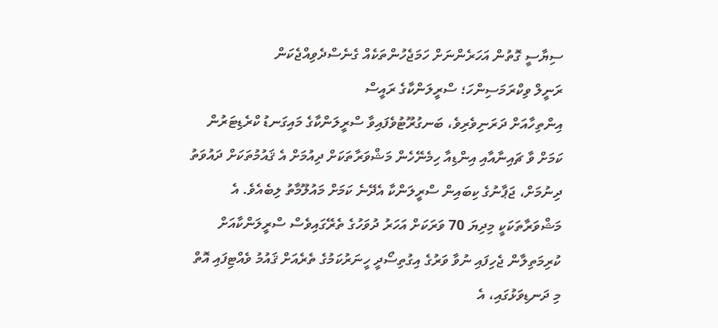ސިޔާސީ ގޮތުން އަހަރެންނަށް ހަމަޖެހުންތަކެއް ގެނެސްދެވިއްޖެކަން
ރަނީލް ވިކްރަމަސިންހަ؛ ސްރީލަންކާގެ ރައީސް
އިންތިހާއަށް ދަރަނިވެރިވެ، ބަނގުރޫޓުވެފައިވާ ސްރީލަންކާގެ މައިގަނޑު ކްރެޑިޓަރުން ކަމަށް ވާ ޗައިނާއާއި އިންޑިއާ ހިމެނޭހެން މަޝްވަރާތަކަށް ދިއުމަށް އެ ޤައުމުތަކަށް ދައުވަތު ދިނުމަށް، ޖަޕާނުގެ ކިބައިން ސްރީލަންކާ އެދޭނެ ކަމަށް މައުލޫމާތު ލިބެއެވެ. އެ މަޝްވަރާތަކަކީ މިދިޔަ 70 ވަރަކަށް އަހަރު ދުވަހުގެ ތެރޭގައިވެސް ސްރީލަންކާއަށް ކުރިމަތިލާން ޖެހިފައި ނުވާ ވަރުގެ އިގުތިސޯދީ ހީނަރުކަމުގެ ތެރެއަށް ޤައުމު ވެއްޓިފައި އޮތް މި ދަނޑިވަޅުގައި، އެ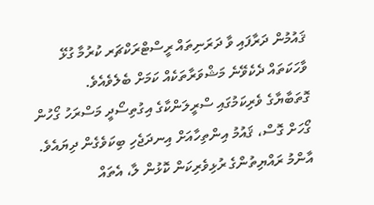ޤައުމުން ދަރާފައި ވާ ދަރަނިތައް ރީސްޓްރަކްޗަރ ކުރުމާ ގުޅޭ ވާހަކަތައް ދެކެވޭނެ މަޝްވަރާތަކެއް ކަމަށް ބެލެވެއެވެ.
ގޮތަބާޔާގެ ވެރިކަމުގައި ސްރީލަންކާގެ އިގުތިސޯދީ މަސްރަހު ގޯހުން ގޯހަށް ގޮސް، ޤައުމު އިންތިހާއަށް އިނދަޖެހި ބިކަވެގެން ދިޔައެވެ. އާންމު ރައްޔިތުންގެ ރުޅިވެރިކަން ކޮޅުން ލާ، އެތައް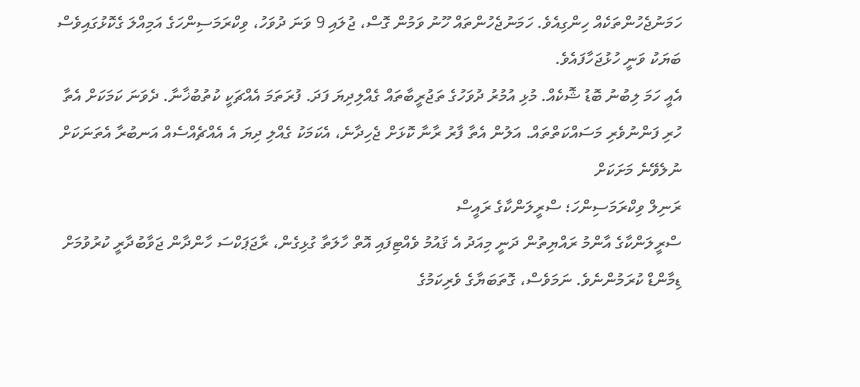ހަމަނުޖެހުންތަކެއް ހިންގިއެވެ. ހަމަނުޖެހުންތައް ހޫނު ވަމުން ގޮސް، ޖުލައި 9 ވަނަ ދުވަހު، ވިކްރަމަސިންހަގެ އަމިއްލަ ގެކޮޅުގައިވެސް ބަޔަކު ވަނީ ހުޅުޖަހާފައެވެ.
އެއީ ހަމަ ލިބުނު ބޮޑު ޝޮކެއް. މުޅި އުމުރު ދުވަހުގެ ތަޖުރީބާތައް ގެއްލިދިޔަ ފަދަ. ފުރަތަމަ އެއްޗަކީ ކުތުބުޚާނާ. ދެވަނަ ކަމަކަށް އެތާ ހުރި ފަންނުވެރި މަސައްކަތްތައް. އަލުން އެތާ ފާރު ރާނާ ކޮޅަށް ޖެހިދާނެ، އެކަމަކު ގެއްލި ދިޔަ އެ އެއްޗެއްސެއް އަނބުރާ އެތަނަކަށް ނުލެވޭނެ މަށަކަށް
ރަނިލް ވިކްރަމަސިންހަ؛ ސްރީލަންކާގެ ރައީސް
ސްރީލަންކާގެ އާންމު ރައްޔިތުން ދަނީ މިއަދު އެ ޤައުމު ވެއްޓިފައި އޮތް ހާލަތާ ގުޅިގެން، ރާޖަޕަކްސަ ހާންދާން ޖަވާބުދާރީ ކުރުވުމަށް ޑިމާންޑް ކުރަމުންނެވެ. ނަމަވެސް، ގޮތަބަޔާގެ ވެރިކަމުގެ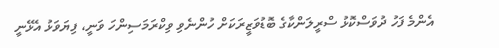އެންމެ ފަހު ދުވަސްކޮޅު ސްރީލަންކާގެ ބޮޑުވަޒީރަކަށް ހުންނެވި ވިކްރަމަސިންހަ ވަނީ، ފިޔަވަޅު އެޅޭނީ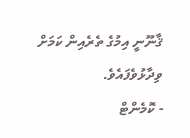ޤާނޫނީ އިމުގެ ތެރެއިން ކަމަށް ވިދާޅުވެފައެވެ.
- ކޮމެންޓް